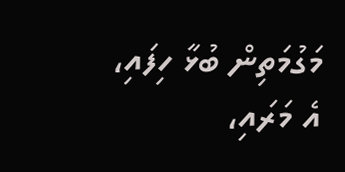މަގުމަތިން ބުޅާ ހިފައި، އެ މަރައި،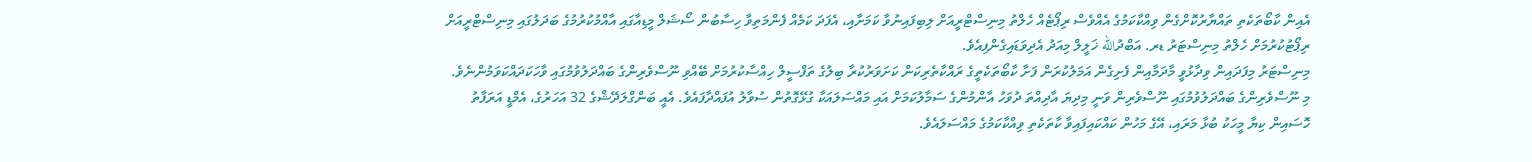އެއިން ކާބޯތަކެތި ތައްޔާރުކޮށްގެން ވިއްކާކަމުގެ އެއްވެސް ރިޕޯޓެއް ހެލްތު މިނިސްޓްރީއަށް ލިބިފައިނުވާ ކަމަށާއި، އެފަދަ ކަމެއް ފެންމަތިވާ ހިސާބުން ސޯޝަލް މީޑިއާގައި އާއްމުކުރުމުގެ ބަދަލުގައި މިނިސްޓްރީއަށް ރިޕޯޓުކުރުމަށް ހެލްތު މިނިސްޓަރު ޑރ. އަބްދުالله ޚަލީލް މިއަދު އެދިވަޑައިގެންފިއެވެ.
މިނިސްޓަރު މިފަދައިން ވިދާޅުވީ މާދަމާއިން ފެށިގެން އަމަލުކުރަން ފަށާ ކާބޯތަކެތީގެ ރައްކާތެރިކަން ކަށަވަރުކުރާ ބިލުގެ ތަފްސީލް ހިއްސާކުރުމަށް ބޭއްވި ނޫސްވެރިންގެ ބައްދަލުވުމުގައި ވާހަކަދައްކަވަމުންނެވެ.
މި ނޫސްވެރިންގެ ބައްދަލުވުމުގައި ނޫސްވެރިން ވަނީ މިދިޔަ އާދިއްތަ ދުވަހު އާންމުންގެ ސަމާލުކަމަށް އައި މައްސަލައަކާ ގުޅޭގޮތުން ސުވާލު އުފައްދާފައެވެ. އެއީ ބަންގްލަދޭޝްގެ 32 އަހަރުގެ، އެމްޑީ އަރަފާތު ހޮސައިން ކިޔާ މީހަކު ބުޅާ މަރައި، އޭގެ މަހުން ކައްކައިފައިވާ ކާތަކެތި ވިއްކާކަމުގެ މައްސަލައެވެ.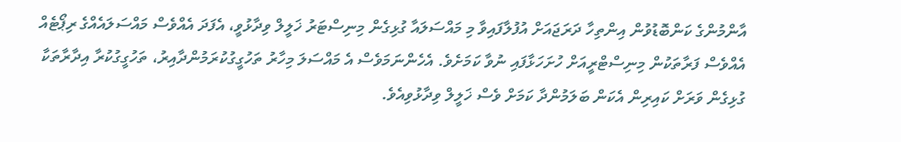އާންމުންގެ ކަންބޮޑުވުން އިންތިހާ ދަރަޖައަށް އުފުލާފައިވާ މި މައްސަލައާ ގުޅިގެން މިނިސްޓަރު ޚަލީލް ވިދާޅުވީ، އެފަދަ އެއްވެސް މައްސަލައެއްގެ ރިޕޯޓެއް އެއްވެސް ފަރާތަކުން މިނިސްޓްރީއަށް ހުށަހަޅާފައި ނުވާ ކަމަށެވެ. އެހެންނަމަވެސް އެ މައްސަލަ މިހާރު ތަހުގީގުކުރަމުންދާއިރު، ތަހުގީގުކުރާ އިދާރާތަކާ ގުޅިގެން ވަރަށް ކައިރިން އެކަން ބަލަމުންދާ ކަމަށް ވެސް ޚަލީލް ވިދާޅުވިއެވެ.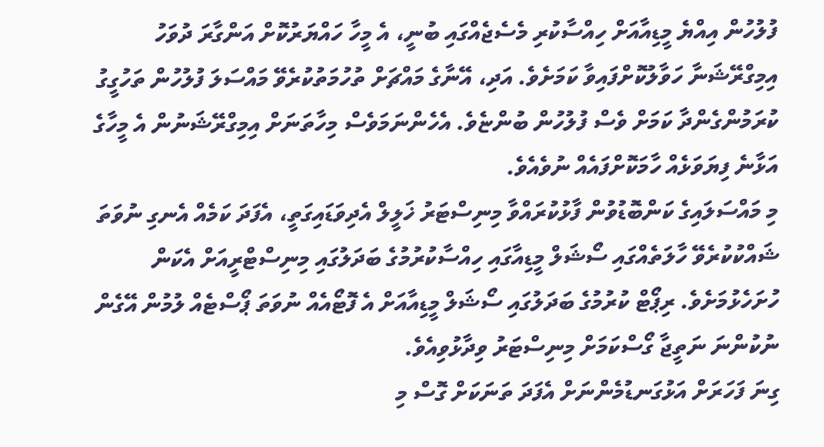ފުލުހުން އިއްޔެ މީޑިއާއަށް ހިއްސާކުރި މެސެޖެއްގައި ބުނީ، އެ މީހާ ހައްޔަރުކޮށް އަންގާރަ ދުވަހު އިމިގްރޭޝަނާ ހަވާލުކޮށްފައިވާ ކަމަށެވެ. އަދި، އޭނާގެ މައްޗަށް ތުހުމަތުކުރެވޭ މައްސަލަ ފުލުހުން ތަހުގީގު ކުރަމުންގެންދާ ކަމަށް ވެސް ފުލުހުން ބުންޏެވެ. އެހެންނަމަވެސް މިހާތަނަށް އިމިގްރޭޝަނުން އެ މީހާގެ އަޅާނެ ފިޔަވަޅެއް ހާމަކޮށްފައެއް ނުވެއެވެ.
މި މައްސަލައިގެ ކަންބޮޑުވުން ފާޅުކުރައްވާ މިނިސްޓަރު ޚަލީލް އެދިވަޑައިގަތީ، އެފަދަ ކަމެއް އެނގި ނުވަތަ ޝައްކުކުރެވޭ ހާލަތެއްގައި ސޯޝަލް މީޑިއާގައި ހިއްސާކުރުމުގެ ބަދަލުގައި މިނިސްޓްރީއަށް އެކަން ހުށަހެޅުމަށެވެ. ރިޕޯޓް ކުރުމުގެ ބަދަލުގައި ސޯޝަލް މީޑިއާއަށް އެ ފޮޓޯއެއް ނުވަތަ ޕޯސްޓެއް ލުމުން އޭގެން ނުކުންނަ ނަތީޖާ ގޯސްކަމަށް މިނިސްޓަރު ވިދާޅުވިއެވެ.
ގިނަ ފަހަރަށް އަޅުގަނޑުމެންނަށް އެފަދަ ތަނަކަށް ގޮސް މި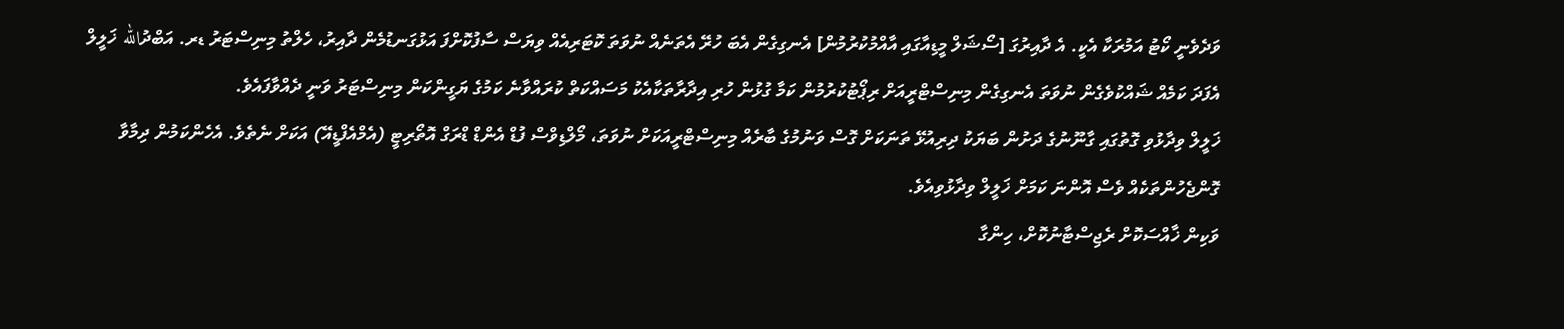ވަދެވެނީ ކޯޓު އަމުރަކާ އެކީ. އެ ދާއިރުގަ [ސޯޝަލް މީޑިއާގައި އާއްމުކުރުމުން] އެނގިގެން އެބަ ހުރޭ އެތަނެއް ނުވަތަ ކޮޓަރިއެއް ވިޔަސް ސާފުކޮށްފަ އަޅުގަނޑުމެން ދާއިރު، ހެލްތު މިނިސްޓަރު ޑރ. އަބްދުالله ޚަލީލް
އެފަދަ ކަމެއް ޝައްކުވެގެން ނުވަތަ އެނގިގެން މިނިސްޓްރީއަށް ރިޕޯޓުކުރުމުން ކަމާ ގުޅުން ހުރި އިދާރާތަކާއެކު މަސައްކަތް ކުރައްވާނެ ކަމުގެ ޔަގީންކަން މިނިސްޓަރު ވަނީ ދެއްވާފައެވެ.
ޚަލީލް ވިދާޅުވި ގޮތުގައި ގާނޫނުގެ ދަށުން ބަޔަކު ދިރިއުޅޭ ތަނަކަށް ގޮސް ވަނުމުގެ ބާރެއް މިނިސްޓްރީއަކަށް ނުވަތަ، މޯލްޑިވްސް ފުޑް އެންޑް ޑްރަގް އޮތޯރިޓީ (އެމްއެފްޑީއޭ) އަކަށް ނެތެވެ. އެހެންކަމުން ދިމާވާ ގޮންޖެހުންތަކެއް ވެސް އޮންނަ ކަމަށް ޚަލީލް ވިދާޅުވިއެވެ.
ވަކިން ޚާއްސަކޮށް ރެޖިސްޓާނުކޮށް، ހިންގާ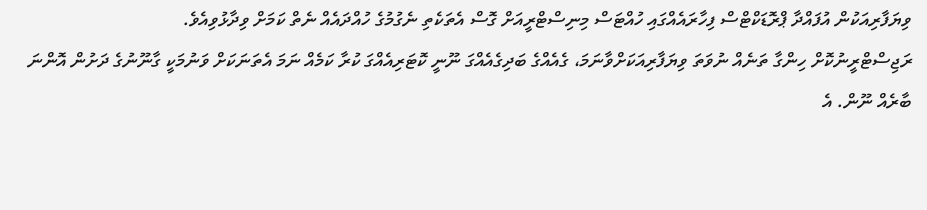ވިޔަފާރިއަކުން އުފައްދާ ޕްރޮޑަކްޓްސް ފިހާރައެއްގައި ހުއްޓަސް މިނިސްޓްރީއަށް ގޮސް އެތަކެތި ނެގުމުގެ ހުއްދައެއް ނެތް ކަމަށް ވިދާޅުވިއެވެ.
ރަޖިސްޓްރީނުކޮށް ހިންގާ ތަނެއް ނުވަތަ ވިޔަފާރިއަކަށްވާނަމަ، ގެއެއްގެ ބަދިގެއެއްގަ ނޫނީ ކޮޓަރިއެއްގަ ކުރާ ކަމެއް ނަމަ އެތަނަކަށް ވަނުމަކީ ގާނޫނުގެ ދަށުން އޮންނަ ބާރެއް ނޫން. އެ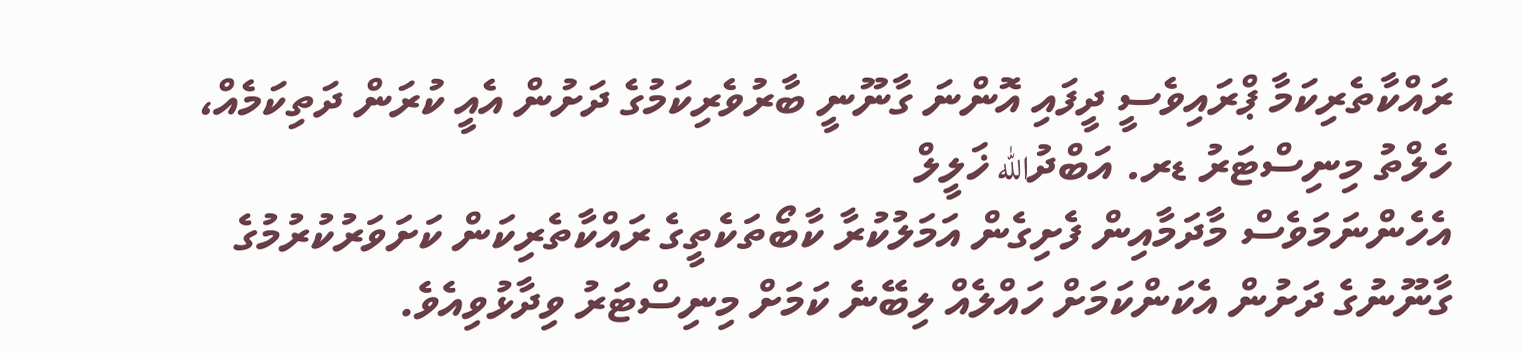ރައްކާތެރިކަމާ ޕްރައިވެސީ ދީފައި އޮންނަ ގާނޫނީ ބާރުވެރިކަމުގެ ދަށުން އެއީ ކުރަން ދަތިކަމެއް، ހެލްތު މިނިސްޓަރު ޑރ. އަބްދުالله ޚަލީލް
އެހެންނަމަވެސް މާދަމާއިން ފެށިގެން އަމަލުކުރާ ކާބޯތަކެތީގެ ރައްކާތެރިކަން ކަށަވަރުކުރުމުގެ ގާނޫނުގެ ދަށުން އެކަންކަމަށް ހައްލެއް ލިބޭނެ ކަމަށް މިނިސްޓަރު ވިދާޅުވިއެވެ.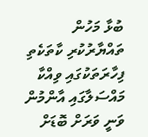ބުޅާ މަހުން ތައްޔާރުކުރި ކާތަކެތި ފިހާރަތަކުގައި ވިއްކާ މައްސަލާގައި އާންމުން ވަނީ ވަރަށް ބޮޑަށް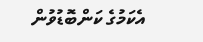އެކަމުގެ ކަންބޮޑުވުން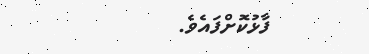ފާޅުކޮށްފައެވެ.